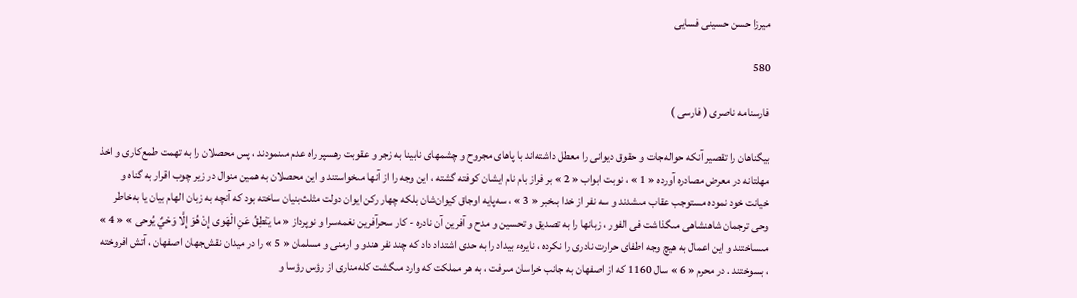ميرزا حسن حسينى فسايى

580

فارسنامه ناصرى ( فارسى )

بيگناهان را تقصير آنكه حواله‌جات و حقوق ديوانى را معطل داشته‌اند با پاهاى مجروح و چشمهاى نابينا به زجر و عقوبت رهسپر راه عدم مىنمودند ، پس محصلان را به تهمت طمع‌كارى و اخذ مهلتانه در معرض مصادره آورده « 1 » ، نوبت ابواب « 2 » بر فراز بام نام ايشان كوفته گشته ، اين وجه را از آنها مىخواستند و اين محصلان به همين منوال در زير چوب اقرار به گناه و خيانت خود نموده مستوجب عقاب مىشدند و سه نفر از خدا بىخبر « 3 » ، سه‌پايه اوجاق كيوان‌شان بلكه چهار ركن ايوان دولت مثلث‌بنيان ساخته بود كه آنچه به زبان الهام بيان يا به‌خاطر وحى ترجمان شاهنشاهى مىگذاشت فى الفور ، زبانها را به تصديق و تحسين و مدح و آفرين آن نادره - كار سحرآفرين نغمه‌سرا و نوپرداز « ما يَنْطِقُ عَنِ الْهَوى إِنْ هُوَ إِلَّا وَحْيٌ يُوحى » « 4 » مىساختند و اين اعمال به هيچ وجه اطفاى حرارت نادرى را نكرده ، نايرهء بيداد را به حدى اشتداد داد كه چند نفر هندو و ارمنى و مسلمان « 5 » را در ميدان نقش‌جهان اصفهان ، آتش افروخته ، بسوختند . در محرم « 6 » سال 1160 كه از اصفهان به جانب خراسان مىرفت ، به هر مملكت كه وارد مىگشت كله‌منارى از رؤس رؤسا و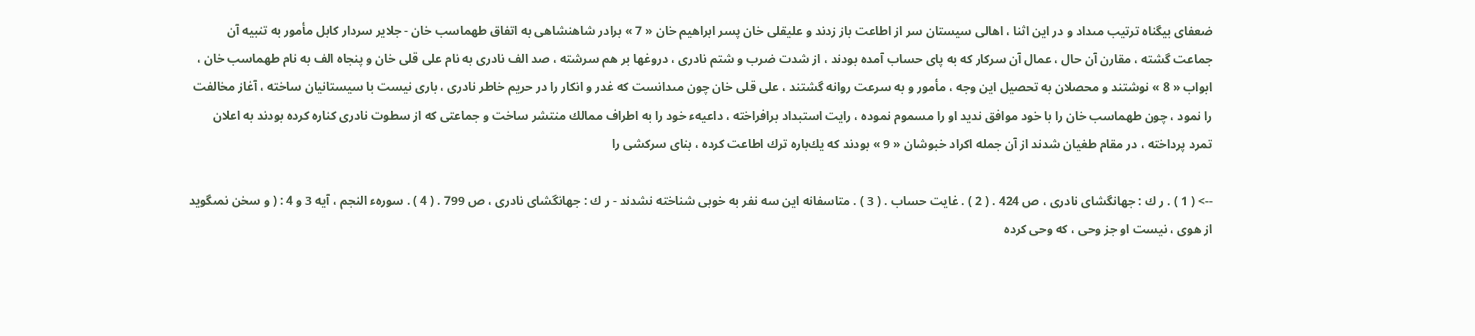ضعفاى بيگناه ترتيب مىداد و در اين اثنا ، اهالى سيستان سر از اطاعت باز زدند و عليقلى خان پسر ابراهيم خان « 7 » برادر شاهنشاهى به اتفاق طهماسب خان - جلاير سردار كابل مأمور به تنبيه آن جماعت گشته ، مقارن آن حال ، عمال آن سركار كه به پاى حساب آمده بودند ، از شدت ضرب و شتم نادرى ، دروغها بر هم سرشته ، صد الف نادرى به نام على قلى خان و پنجاه الف به نام طهماسب خان ، ابواب « 8 » نوشتند و محصلان به تحصيل اين وجه ، مأمور و به سرعت روانه گشتند ، على قلى خان چون مىدانست كه غدر و انكار را در حريم خاطر نادرى ، بارى نيست با سيستانيان ساخته ، آغاز مخالفت را نمود ، چون طهماسب خان را با خود موافق نديد او را مسموم نموده ، رايت استبداد برافراخته ، داعيهء خود را به اطراف ممالك منتشر ساخت و جماعتى كه از سطوت نادرى كناره كرده بودند به اعلان تمرد پرداخته ، در مقام طغيان شدند از آن جمله اكراد خبوشان « 9 » بودند كه يك‌باره ترك اطاعت كرده ، بناى سركشى را

--> ( 1 ) . ر ك : جهانگشاى نادرى ، ص 424 . ( 2 ) . غايت حساب . ( 3 ) . متاسفانه اين سه نفر به خوبى شناخته نشدند - ر ك : جهانگشاى نادرى ، ص 799 . ( 4 ) . سورهء النجم ، آيه 3 و 4 : ( و سخن نمىگويد از هوى ، نيست او جز وحى ، كه وحى كرده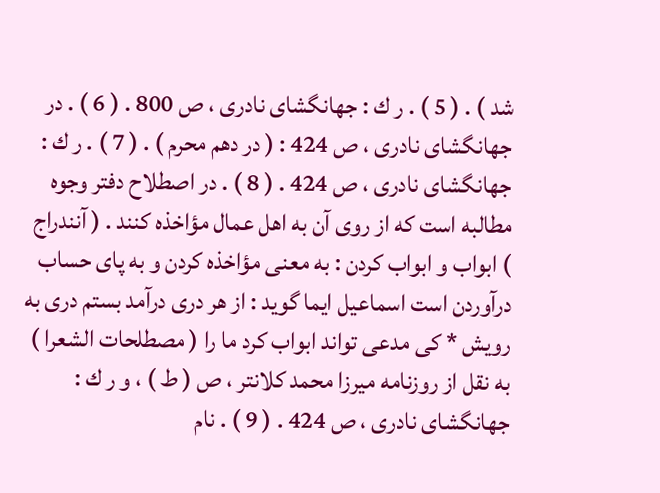شد ) . ( 5 ) . ر ك : جهانگشاى نادرى ، ص 800 . ( 6 ) . در جهانگشاى نادرى ، ص 424 : ( در دهم محرم ) . ( 7 ) . ر ك : جهانگشاى نادرى ، ص 424 . ( 8 ) . در اصطلاح دفتر وجوه مطالبه است كه از روى آن به اهل عمال مؤاخذه كنند . ( آنندراج ) ابواب و ابواب كردن : به معنى مؤاخذه كردن و به پاى حساب درآوردن است اسماعيل ايما گويد : از هر درى درآمد بستم درى به رويش * كى مدعى تواند ابواب كرد ما را ( مصطلحات الشعرا ) به نقل از روزنامه ميرزا محمد كلانتر ، ص ( ط ) ، و ر ك : جهانگشاى نادرى ، ص 424 . ( 9 ) . نام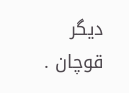ديگر قوچان .